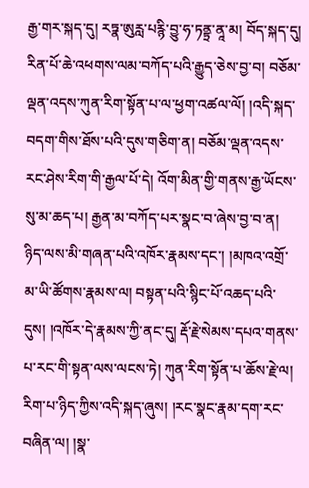རྒྱ་གར་སྐད་དུ། རཏྣ་ཨུརླ་པརྙི་བྱུ་ཧ་ཏནྟྲ་ནཱ་མ། བོད་སྐད་དུ། རིན་པོ་ཆེ་འཕགས་ལམ་བཀོད་པའི་རྒྱུད་ཅེས་བྱ་བ། བཅོམ་ལྡན་འདས་ཀུན་རིག་སྟོན་པ་ལ་ཕྱག་འཚལ་ལོ། །འདི་སྐད་བདག་གིས་ཐོས་པའི་དུས་གཅིག་ན། བཅོམ་ལྡན་འདས་རང་ཤེས་རིག་གི་རྒྱལ་པོ་དེ། འོག་མིན་གྱི་གནས་རྒྱ་ཡོངས་སུ་མ་ཆད་པ། རྒྱན་མ་བཀོད་པར་སྣང་བ་ཞེས་བྱ་བ་ན། ཉིད་ལས་མི་གཞན་པའི་འཁོར་རྣམས་དང་། །མཁའ་འགྲོ་མ་ཡི་ཚོགས་རྣམས་ལ། བསྟན་པའི་སྙིང་པོ་འཆད་པའི་དུས། །འཁོར་དེ་རྣམས་ཀྱི་ནང་དུ། རྡོ་རྗེ་སེམས་དཔའ་གནས་པ་རང་གི་སྟན་ལས་ལངས་ཏེ། ཀུན་རིག་སྟོན་པ་ཆོས་རྗེ་ལ། རིག་པ་ཉིད་ཀྱིས་འདི་སྐད་ཞུས། །རང་སྣང་རྣམ་དག་རང་བཞིན་ལ། །སྣ་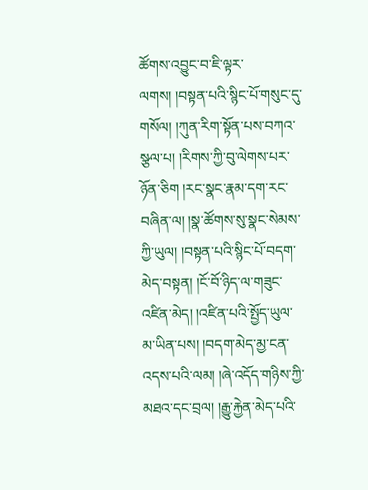ཚོགས་འབྱུང་བ་ཇི་ལྟར་ལགས། །བསྟན་པའི་སྙིང་པོ་གསུང་དུ་གསོལ། །ཀུན་རིག་སྟོན་པས་བཀའ་སྩལ་པ། །རིགས་ཀྱི་བུ་ལེགས་པར་ཉོན་ཅིག །རང་སྣང་རྣམ་དག་རང་བཞིན་ལ། །སྣ་ཚོགས་སུ་སྣང་སེམས་ཀྱི་ཡུལ། །བསྟན་པའི་སྙིང་པོ་བདག་མེད་བསྟན། །ངོ་བོ་ཉིད་ལ་གཟུང་འཛིན་མེད། །འཛིན་པའི་སྤྱོད་ཡུལ་མ་ཡིན་པས། །བདག་མེད་མྱ་ངན་འདས་པའི་ལམ། །ཞེ་འདོད་གཉིས་ཀྱི་མཐའ་དང་བྲལ། །རྒྱུ་རྐྱེན་མེད་པའི་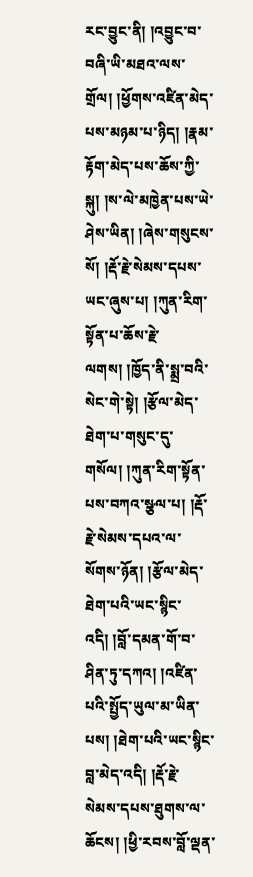རང་བྱུང་ནི། །འབྱུང་བ་བཞི་ཡི་མཐའ་ལས་གྲོལ། །ཕྱོགས་འཛིན་མེད་པས་མཉམ་པ་ཉིད། །རྣམ་རྟོག་མེད་པས་ཆོས་ཀྱི་སྐུ། །ས་ལེ་མཁྱེན་པས་ཡེ་ཤེས་ཡིན། །ཞེས་གསུངས་སོ། །རྡོ་རྗེ་སེམས་དཔས་ཡང་ཞུས་པ། །ཀུན་རིག་སྟོན་པ་ཆོས་རྗེ་ལགས། །ཁྱོད་ནི་སྨྲ་བའི་སེང་གེ་སྟེ། །རྩོལ་མེད་ཐེག་པ་གསུང་དུ་གསོལ། །ཀུན་རིག་སྟོན་པས་བཀའ་སྩལ་པ། །རྡོ་རྗེ་སེམས་དཔའ་ལ་སོགས་ཉོན། །རྩོལ་མེད་ཐེག་པའི་ཡང་སྙིང་འདི། །བློ་དམན་གོ་བ་ཤིན་ཏུ་དཀའ། །འཛིན་པའི་སྤྱོད་ཡུལ་མ་ཡིན་པས། །ཐེག་པའི་ཡང་སྙིང་བླ་མེད་འདི། །རྡོ་རྗེ་སེམས་དཔས་ཐུགས་ལ་ཆོངས། །ཕྱི་རབས་བློ་ལྡན་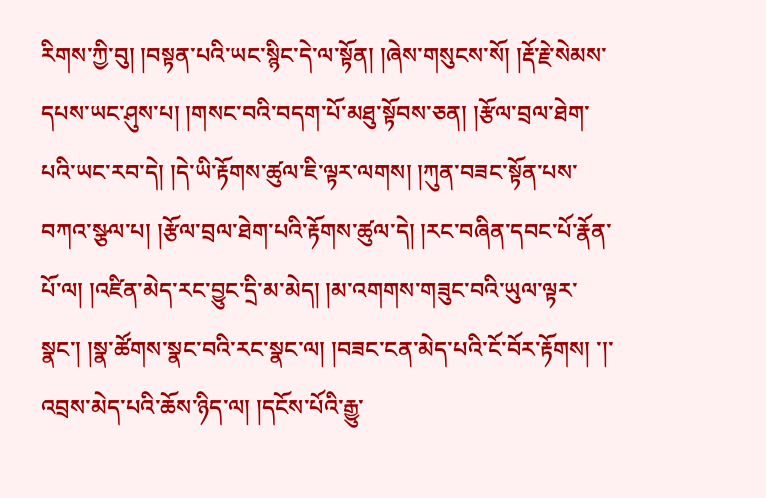རིགས་ཀྱི་བུ། །བསྟན་པའི་ཡང་སྙིང་དེ་ལ་སྟོན། །ཞེས་གསུངས་སོ། །རྡོ་རྗེ་སེམས་དཔས་ཡང་ཤུས་པ། །གསང་བའི་བདག་པོ་མཐུ་སྟོབས་ཅན། །རྩོལ་བྲལ་ཐེག་པའི་ཡང་རབ་དེ། །དེ་ཡི་རྟོགས་ཚུལ་ཇི་ལྟར་ལགས། །ཀུན་བཟང་སྟོན་པས་བཀའ་སྩལ་པ། །རྩོལ་བྲལ་ཐེག་པའི་རྟོགས་ཚུལ་དེ། །རང་བཞིན་དབང་པོ་རྣོན་པོ་ལ། །འཛིན་མེད་རང་བྱུང་དྲི་མ་མེད། །མ་འགགས་གཟུང་བའི་ཡུལ་ལྟར་སྣང་། །སྣ་ཚོགས་སྣང་བའི་རང་སྣང་ལ། །བཟང་ངན་མེད་པའི་ངོ་བོར་རྟོགས། ་།་འབྲས་མེད་པའི་ཆོས་ཉིད་ལ། །དངོས་པོའི་རྒྱུ་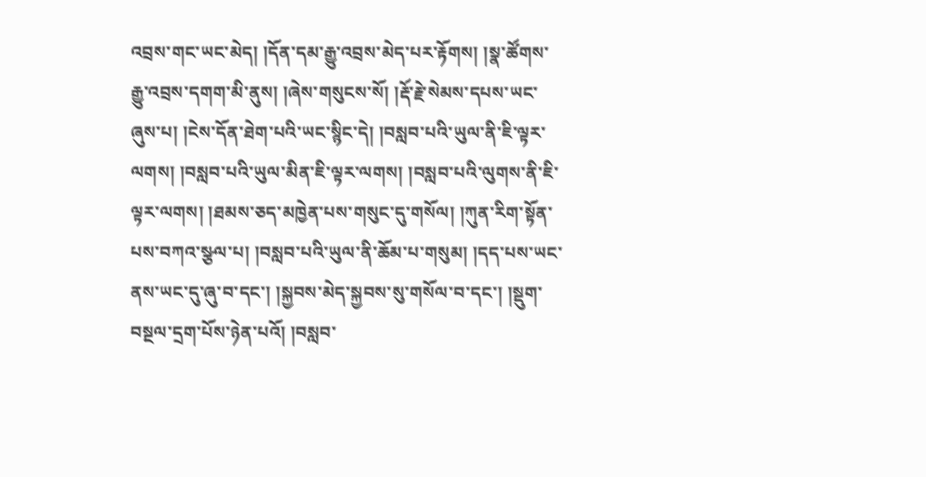འབྲས་གང་ཡང་མེད། །དོན་དམ་རྒྱུ་འབྲས་མེད་པར་རྟོགས། །སྣ་ཚོགས་རྒྱུ་འབྲས་དགག་མི་ནུས། །ཞེས་གསུངས་སོ། །རྡོ་རྗེ་སེམས་དཔས་ཡང་ཞུས་པ། །ངེས་དོན་ཐེག་པའི་ཡང་སྙིང་དེ། །བསླབ་པའི་ཡུལ་ནི་ཇི་ལྟར་ལགས། །བསླབ་པའི་ཡུལ་མིན་ཇི་ལྟར་ལགས། །བསླབ་པའི་ལུགས་ནི་ཇི་ལྟར་ལགས། །ཐམས་ཅད་མཁྱེན་པས་གསུང་དུ་གསོལ། །ཀུན་རིག་སྟོན་པས་བཀའ་སྩལ་པ། །བསླབ་པའི་ཡུལ་ནི་ཆོམ་པ་གསུམ། །དད་པས་ཡང་ནས་ཡང་དུ་ཞུ་བ་དང་། །སྐྱབས་མེད་སྐྱབས་སུ་གསོལ་བ་དང་། །སྡུག་བསྔལ་དྲག་པོས་ཉེན་པའོ། །བསླབ་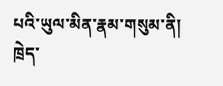པའི་ཡུལ་མིན་རྣམ་གསུམ་ནི། ཁྲེད་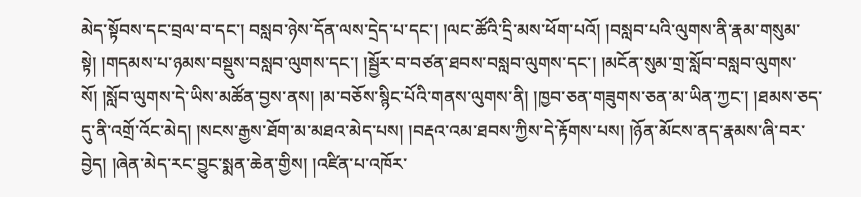མེད་སྟོབས་དང་བྲལ་བ་དང་། བསླབ་ཉེས་དོན་ལས་དྲེད་པ་དང་། །ལང་ཚོའི་དྲི་མས་ཕོག་པའོ། །བསླབ་པའི་ལུགས་ནི་རྣམ་གསུམ་སྟེ། །གདམས་པ་ཉམས་བསྡུས་བསླབ་ལུགས་དང་། །སྦྱོར་བ་བཙན་ཐབས་བསླབ་ལུགས་དང་། །མངོན་སུམ་གྲ་སློབ་བསླབ་ལུགས་སོ། །སློབ་ལུགས་དེ་ཡིས་མཚོན་བྱས་ནས། །མ་བཅོས་སྙིང་པོའི་གནས་ལུགས་ནི། །ཁྱབ་ཅན་གཟུགས་ཅན་མ་ཡིན་ཀྱང་། །ཐམས་ཅད་དུ་ནི་འགྲོ་འོང་མེད། །སངས་རྒྱས་ཐོག་མ་མཐའ་མེད་པས། །བརྡའ་འམ་ཐབས་ཀྱིས་དེ་རྟོགས་པས། །ཉོན་མོངས་ནད་རྣམས་ཞི་བར་བྱེད། །ཞེན་མེད་རང་བྱུང་སྨན་ཆེན་གྱིས། །འཛིན་པ་འཁོར་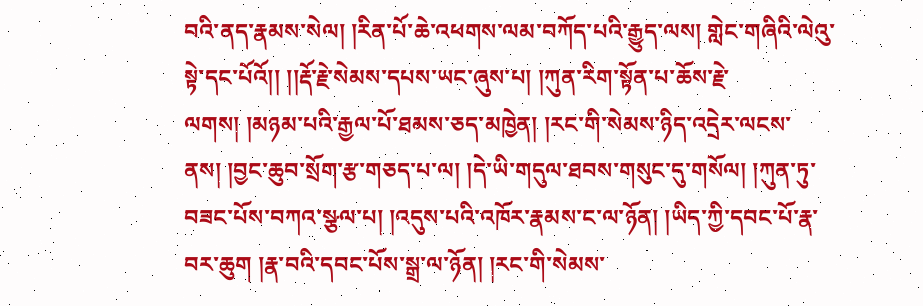བའི་ནད་རྣམས་སེལ། །རིན་པོ་ཆེ་འཕགས་ལམ་བཀོད་པའི་རྒྱུད་ལས། གླེང་གཞིའི་ལེའུ་སྟེ་དང་པོའོ།། །།རྡོ་རྗེ་སེམས་དཔས་ཡང་ཞུས་པ། །ཀུན་རིག་སྟོན་པ་ཆོས་རྗེ་ལགས། །མཉམ་པའི་རྒྱལ་པོ་ཐམས་ཅད་མཁྱེན། །རང་གི་སེམས་ཉིད་འདྲེར་ལངས་ནས། །བྱང་ཆུབ་སྲོག་རྩ་གཅད་པ་ལ། །དེ་ཡི་གདུལ་ཐབས་གསུང་དུ་གསོལ། །ཀུན་ཏུ་བཟང་པོས་བཀའ་སྩལ་པ། །འདུས་པའི་འཁོར་རྣམས་ང་ལ་ཉོན། །ཡིད་ཀྱི་དབང་པོ་རྣ་བར་ཆུག །རྣ་བའི་དབང་པོས་སྒྲ་ལ་ཉོན། །རང་གི་སེམས་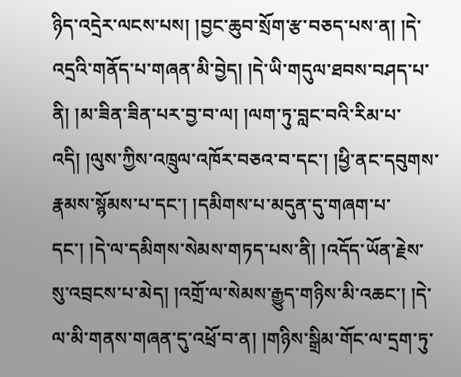ཉིད་འདྲེར་ལངས་པས། །བྱང་ཆུབ་སྲོག་རྩ་བཅད་པས་ན། །དེ་འདྲའི་གནོད་པ་གཞན་མི་བྱེད། །དེ་ཡི་གདུལ་ཐབས་བཤད་པ་ནི། །མ་ཟིན་ཟིན་པར་བྱ་བ་ལ། །ལག་ཏུ་བླང་བའི་རིམ་པ་འདི། །ལུས་ཀྱིས་འཁྲུལ་འཁོར་བཅའ་བ་དང་། །ཕྱི་ནང་དབུགས་རྣམས་སྙོམས་པ་དང་། །དམིགས་པ་མདུན་དུ་གཞག་པ་དང་། །དེ་ལ་དམིགས་སེམས་གཏད་པས་ནི། །འདོད་ཡོན་རྗེས་སུ་འབྲངས་པ་མེད། །འགྲོ་ལ་སེམས་རྒྱུད་གཉིས་མི་འཆང་། །དེ་ལ་མི་གནས་གཞན་དུ་འཕྲོ་བ་ན། །གཉིས་སྒྲིམ་གོང་ལ་དྲག་ཏུ་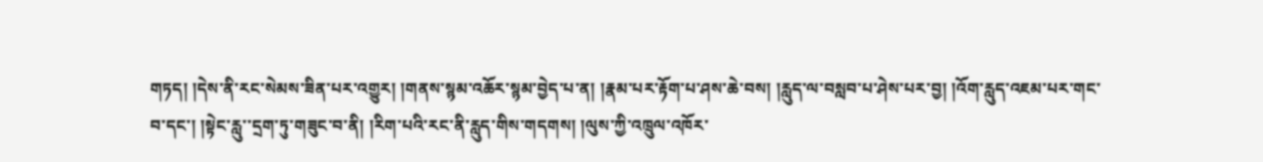གཏད། །དེས་ནི་རང་སེམས་ཟིན་པར་འགྱུར། །གནས་སྙམ་འཆོར་སྙམ་བྱེད་པ་ན། །རྣམ་པར་རྟོག་པ་ཤས་ཆེ་བས། །རླུད་ལ་བསླབ་པ་ཤེས་པར་བྱ། །འོག་རླུད་འཇམ་པར་གང་བ་དང་། །སྟེང་རླུ་་དྲག་ཏུ་གཟུང་བ་ནི། །རིག་པའི་རང་ནི་རླུད་གིས་གདགས། །ལུས་ཀྱི་འཁྲུལ་འཁོར་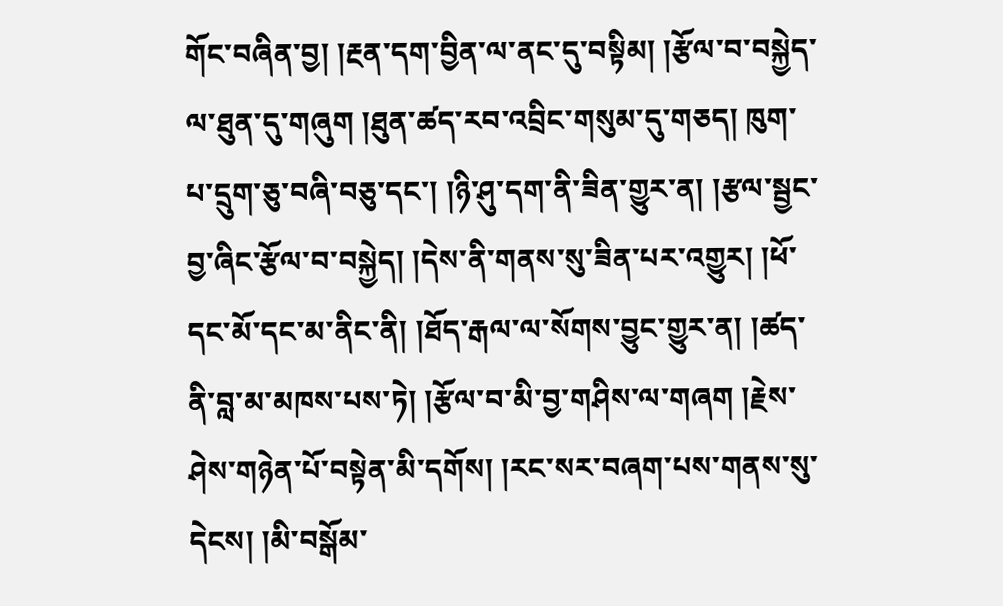གོང་བཞིན་བྱ། །རྔན་དག་བྱིན་ལ་ནང་དུ་བསྟིམ། །རྩོལ་བ་བསྐྱེད་ལ་ཐུན་དུ་གཞུག །ཐུན་ཚད་རབ་འབྲིང་གསུམ་དུ་གཅད། ཁུག་པ་དྲུག་ཅུ་བཞི་བཅུ་དང་། །ཉི་ཤུ་དག་ནི་ཟིན་གྱུར་ན། །རྩལ་སྦྱང་བྱ་ཞིང་རྩོལ་བ་བསྐྱེད། །དེས་ནི་གནས་སུ་ཟིན་པར་འགྱུར། །ཕོ་དང་མོ་དང་མ་ནིང་ནི། །ཐོད་རྒལ་ལ་སོགས་བྱུང་གྱུར་ན། །ཚད་ནི་བླ་མ་མཁས་པས་ཏེ། །རྩོལ་བ་མི་བྱ་གཤིས་ལ་གཞག །རྗེས་ཤེས་གཉེན་པོ་བསྟེན་མི་དགོས། །རང་སར་བཞག་པས་གནས་སུ་དེངས། །མི་བསྒོམ་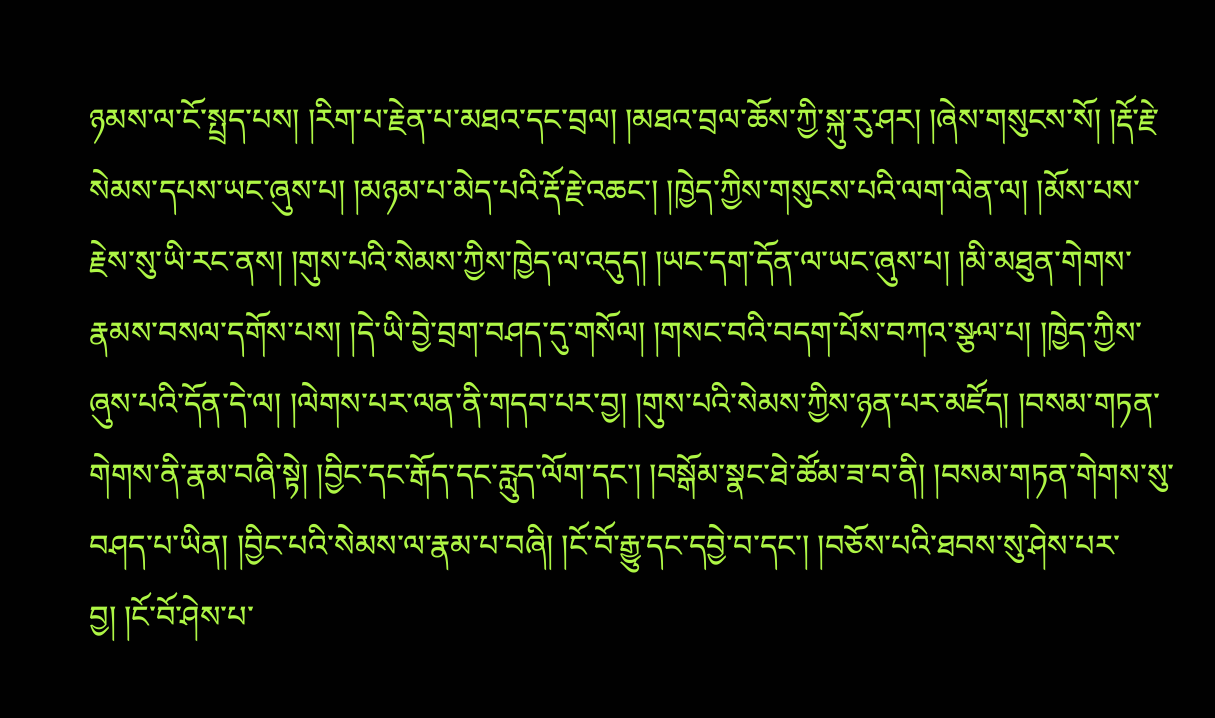ཉམས་ལ་ངོ་སྤྲད་པས། །རིག་པ་རྗེན་པ་མཐའ་དང་བྲལ། །མཐའ་བྲལ་ཆོས་ཀྱི་སྐུ་རུ་ཤར། །ཞེས་གསུངས་སོ། །རྡོ་རྗེ་སེམས་དཔས་ཡང་ཞུས་པ། །མཉམ་པ་མེད་པའི་རྡོ་རྗེ་འཆང་། །ཁྱེད་ཀྱིས་གསུངས་པའི་ལག་ལེན་ལ། །མོས་པས་རྗེས་སུ་ཡི་རང་ནས། །གུས་པའི་སེམས་ཀྱིས་ཁྱེད་ལ་འདུད། །ཡང་དག་དོན་ལ་ཡང་ཞུས་པ། །མི་མཐུན་གེགས་རྣམས་བསལ་དགོས་པས། །དེ་ཡི་བྱེ་བྲག་བཤད་དུ་གསོལ། །གསང་བའི་བདག་པོས་བཀའ་སྩལ་པ། །ཁྱེད་ཀྱིས་ཞུས་པའི་དོན་དེ་ལ། །ལེགས་པར་ལན་ནི་གདབ་པར་བྱ། །གུས་པའི་སེམས་ཀྱིས་ཉན་པར་མཛོད། །བསམ་གཏན་གེགས་ནི་རྣམ་བཞི་སྟེ། །བྱིང་དང་རྒོད་དང་རླུད་ལོག་དང་། །བསྒོམ་སྣང་ཐེ་ཚོམ་ཟ་བ་ནི། །བསམ་གཏན་གེགས་སུ་བཤད་པ་ཡིན། །བྱིང་པའི་སེམས་ལ་རྣམ་པ་བཞི། །ངོ་བོ་རྒྱུ་དང་དབྱེ་བ་དང་། །བཅོས་པའི་ཐབས་སུ་ཤེས་པར་བྱ། །ངོ་བོ་ཤེས་པ་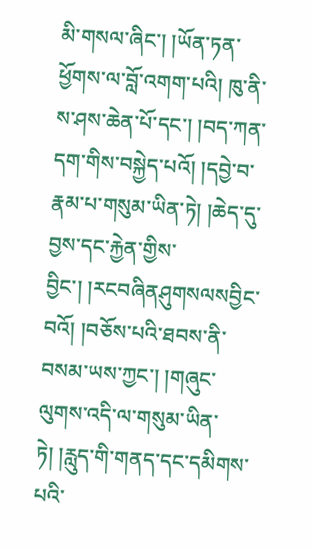མི་གསལ་ཞིང་། །ཡོན་ཏན་ཕྱོགས་ལ་བློ་འགག་པའི། ཁུ་ནི་ས་ཤས་ཆེན་པོ་དང་། །བད་ཀན་དག་གིས་བསྐྱེད་པའོ། །དབྱེ་བ་རྣམ་པ་གསུམ་ཡིན་ཏེ། །ཆེད་དུ་བྱས་དང་རྐྱེན་གྱིས་བྱིང་། །རངབཞིནཤུགསལསབྱིང་བའོ། །བཅོས་པའི་ཐབས་ནི་བསམ་ཡས་ཀྱང་། །གཞུང་ལུགས་འདི་ལ་གསུམ་ཡིན་ཏེ། །རླུད་གི་གནད་དང་དམིགས་པའི་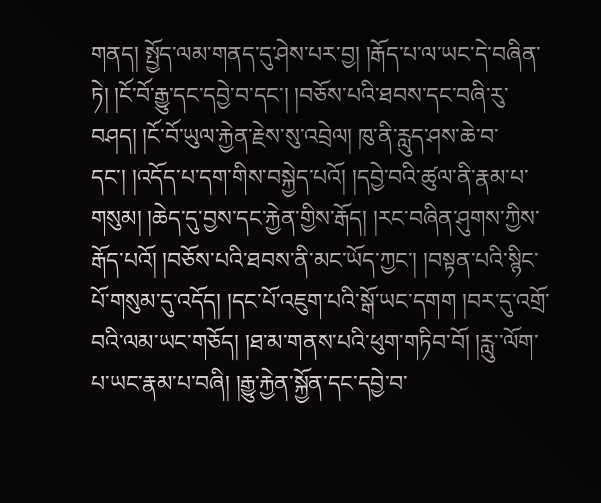གནད། སྤྱོད་ལམ་གནད་དུ་ཤེས་པར་བྱ། །རྒོད་པ་ལ་ཡང་དེ་བཞིན་ཏེ། །ངོ་བོ་རྒྱུ་དང་དབྱེ་བ་དང་། །བཅོས་པའི་ཐབས་དང་བཞི་རུ་བཤད། །ངོ་བོ་ཡུལ་རྐྱེན་རྗེས་སུ་འབྲེལ། ཁུ་ནི་རླུད་ཤས་ཆེ་བ་དང་། །འདོད་པ་དག་གིས་བསྐྱེད་པའོ། །དབྱེ་བའི་ཚུལ་ནི་རྣམ་པ་གསུམ། །ཆེད་དུ་བྱས་དང་རྐྱེན་གྱིས་རྒོད། །རང་བཞིན་ཤུགས་ཀྱིས་རྒོད་པའོ། །བཅོས་པའི་ཐབས་ནི་མང་ཡོད་ཀྱང་། །བསྟན་པའི་སྙིང་པོ་གསུམ་དུ་འདོད། །དང་པོ་འཇུག་པའི་སྒོ་ཡང་དགག །བར་དུ་འགྲོ་བའི་ལམ་ཡང་གཅོད། །ཐ་མ་གནས་པའི་ཕུག་གཏིབ་བོ། །རླུ་་ལོག་པ་ཡང་རྣམ་པ་བཞི། །རྒྱུ་རྐྱེན་སྐྱོན་དང་དབྱེ་བ་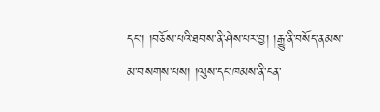དང་། །བཅོས་པའི་ཐབས་ནི་ཤེས་པར་བྱ། །རྒྱུ་ནི་བསོད་ནམས་མ་བསགས་པས། །ལུས་དང་ཁམས་ནི་ངན་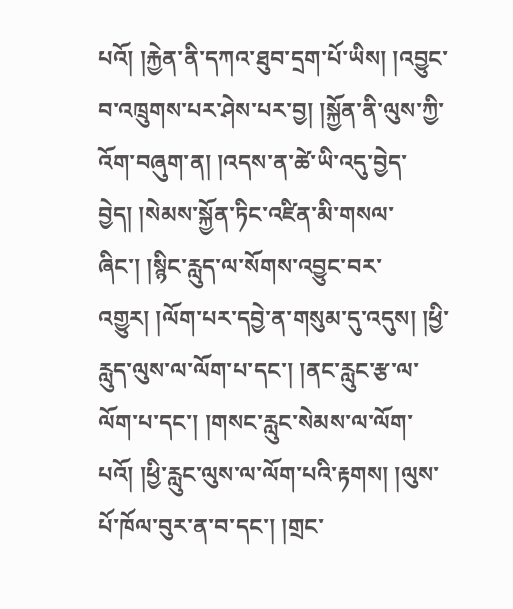པའོ། །རྐྱེན་ནི་དཀའ་ཐུབ་དྲག་པོ་ཡིས། །འབྱུང་བ་འཁྲུགས་པར་ཤེས་པར་བྱ། །སྐྱོན་ནི་ལུས་ཀྱི་འོག་བཞུག་ན། །འདས་ན་ཚེ་ཡི་འདུ་བྱེད་བྱེད། །སེམས་སྐྱོན་ཏིང་འཛིན་མི་གསལ་ཞིང་། །སྙིང་རླུད་ལ་སོགས་འབྱུང་བར་འགྱུར། །ལོག་པར་དབྱེ་ན་གསུམ་དུ་འདུས། །ཕྱི་རླུད་ལུས་ལ་ལོག་པ་དང་། །ནང་རླུང་རྩ་ལ་ལོག་པ་དང་། །གསང་རླུང་སེམས་ལ་ལོག་པའོ། །ཕྱི་རླུང་ལུས་ལ་ལོག་པའི་རྟགས། །ལུས་པོ་ཁོལ་བུར་ན་བ་དང་། །གྲང་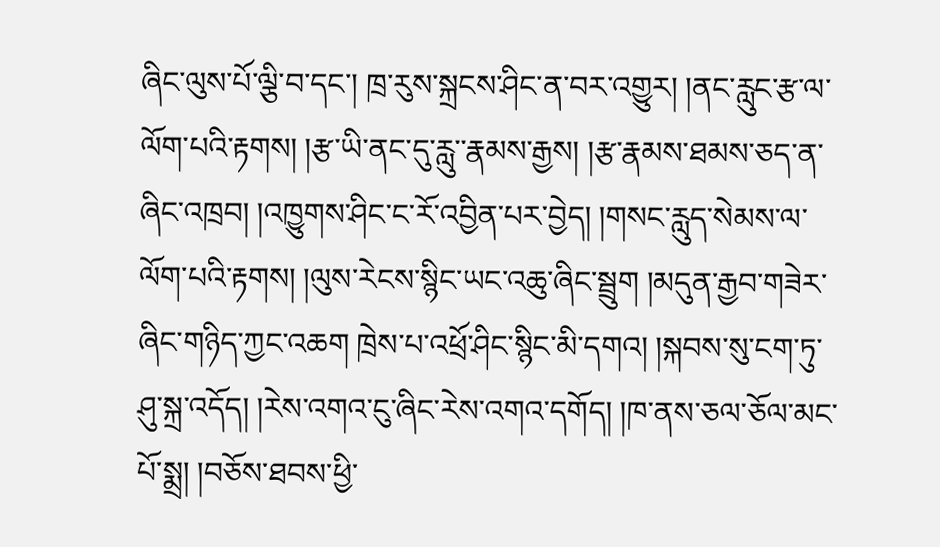ཞིང་ལུས་པོ་ལྕི་བ་དང་། ཁྲ་རུས་སྐྲངས་ཤིང་ན་བར་འགྱུར། །ནང་རླུང་རྩ་ལ་ལོག་པའི་རྟགས། །རྩ་ཡི་ནང་དུ་རླུ་་རྣམས་རྒྱས། །རྩ་རྣམས་ཐམས་ཅད་ན་ཞིང་འཁྲབ། །འཁྱུགས་ཤིང་ང་རོ་འབྱིན་པར་བྱེད། །གསང་རླུད་སེམས་ལ་ལོག་པའི་རྟགས། །ལུས་རེངས་སྙིང་ཡང་འཆུ་ཞིང་སྦྲུག །མདུན་རྒྱབ་གཟེར་ཞིང་གཉིད་ཀྱང་འཆག ཁྲེས་པ་འཕྲོ་ཤིང་སྙིང་མི་དགའ། །སྐབས་སུ་ངག་ཏུ་ཤུ་སྐྲ་འདོད། །རེས་འགའ་ངུ་ཞིང་རེས་འགའ་དགོད། །ཁ་ནས་ཅལ་ཅོལ་མང་པོ་སྨྲ། །བཅོས་ཐབས་ཕྱི་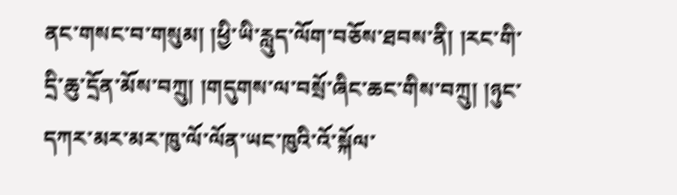ནང་གསང་བ་གསུམ། །ཕྱི་ཡི་རླུད་ལོག་བཅོས་ཐབས་ནི། །རང་གི་དྲི་ཆུ་དྲོན་མོས་བཀྲུ། །གདུགས་ལ་བསྲོ་ཞིང་ཆང་གིས་བཀྲུ། །ཉུང་དཀར་མར་མར་ཁུ་ལོ་ལོན་ཡང་ཁུའི་འོ་སྐོལ་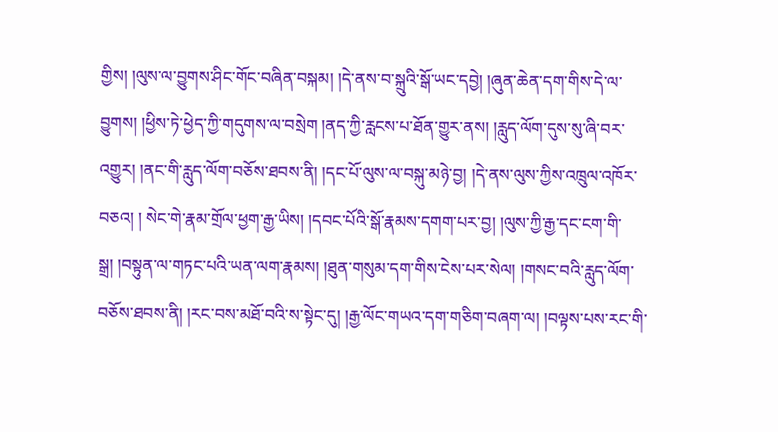གྱིས། །ལུས་ལ་བྱུགས་ཤིང་གོང་བཞིན་བསྐམ། །དེ་ནས་བ་སྐྲུའི་སྒོ་ཡང་དབྱེ། །ཞུན་ཆེན་དག་གིས་དེ་ལ་བྱུགས། །ཕྱིས་ཏེ་ཕྱེད་ཀྱི་གདུགས་ལ་བསྲེག །ནད་ཀྱི་རླངས་པ་ཐོན་གྱུར་ནས། །རླུད་ལོག་དུས་སུ་ཞི་བར་འགྱུར། །ནང་གི་རླུད་ལོག་བཅོས་ཐབས་ནི། །དང་པོ་ལུས་ལ་བསྐུ་མཉེ་བྱ། །དེ་ནས་ལུས་ཀྱིས་འཁྲུལ་འཁོར་བཅའ། ། སེང་གེ་རྣམ་གྲོལ་ཕྱག་རྒྱ་ཡིས། །དབང་པོའི་སྒོ་རྣམས་དགག་པར་བྱ། །ལུས་ཀྱི་རྒྱ་དང་ངག་གི་སྒྲ། །བསྟུན་ལ་གཏང་པའི་ཡན་ལག་རྣམས། །ཐུན་གསུམ་དག་གིས་ངེས་པར་སེལ། །གསང་བའི་རླུད་ལོག་བཅོས་ཐབས་ནི། །རང་བས་མཐོ་བའི་ས་སྟེང་དུ། །རྒྱ་ལོང་གཡའ་དག་གཅིག་བཞག་ལ། །བལྟས་པས་རང་གི་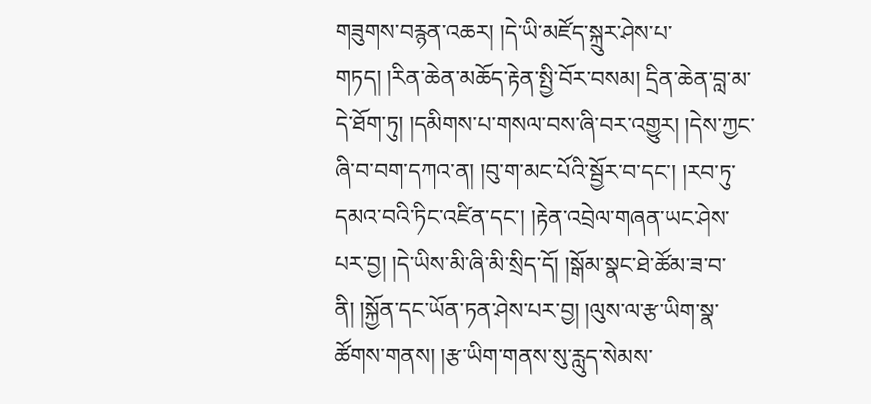གཟུགས་བརྙན་འཆར། །དེ་ཡི་མཛོད་སྐྲུར་ཤེས་པ་གཏད། །རིན་ཆེན་མཆོད་རྟེན་སྤྱི་བོར་བསམ། དྲིན་ཆེན་བླ་མ་དེ་ཐོག་ཏུ། །དམིགས་པ་གསལ་བས་ཞི་བར་འགྱུར། །དེས་ཀྱང་ཞི་བ་བག་དཀའ་ན། །བུ་ག་མང་པོའི་སྦྱོར་བ་དང་། །རབ་ཏུ་དམའ་བའི་ཏིང་འཛིན་དང་། །རྟེན་འབྲེལ་གཞན་ཡང་ཤེས་པར་བྱ། །དེ་ཡིས་མི་ཞི་མི་སྲིད་དོ། །སྒོམ་སྣང་ཐེ་ཚོམ་ཟ་བ་ནི། །སྐྱོན་དང་ཡོན་ཏན་ཤེས་པར་བྱ། །ལུས་ལ་རྩ་ཡིག་སྣ་ཚོགས་གནས། །རྩ་ཡིག་གནས་སུ་རླུད་སེམས་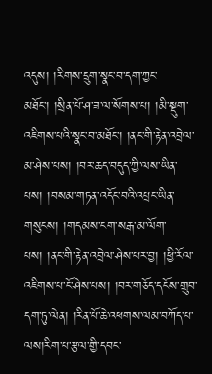འདུས། །རིགས་དྲུག་སྣང་བ་དག་ཀྱང་མཐོང་། །སྲིན་པོ་ཤ་ཟ་ལ་སོགས་པ། །མི་སྡུག་འཇིགས་པའི་སྣང་བ་མཐོང་། །ནང་གི་རྟེན་འབྲེལ་མ་ཤེས་པས། །བར་ཆད་བདུད་ཀྱི་ལས་ཡིན་པས། །བསམ་གཏན་འདོང་བའི་འཔྲང་ཡིན་གསུངས། །གདམས་ངག་སརྒ་མ་ལོག་པས། །ནང་གི་རྟེན་འབྲེལ་ཤེས་པར་བྱ། །ཕྱི་རོལ་འཇིགས་པ་ངོ་ཤེས་པས། །བར་གཅོད་དངོས་གྲུབ་དག་ཏུ་ལེན། །རིན་པོ་ཆེ་འཕགས་ལམ་བཀོད་པ་ལས།རིག་པ་རྩལ་གྱི་དབང་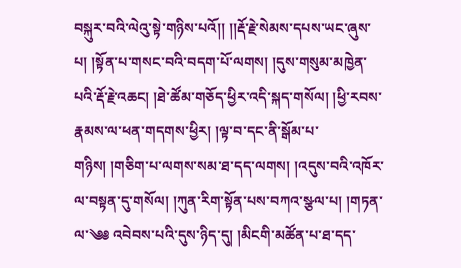བསྐུར་བའི་ལེའུ་སྟེ་གཉིས་པའོ།། །།རྡོ་རྗེ་སེམས་དཔས་ཡང་ཞུས་པ། །སྟོན་པ་གསང་བའི་བདག་པོ་ལགས། །དུས་གསུམ་མཁྱེན་པའི་རྡོ་རྗེ་འཆང། །ཐེ་ཚོམ་གཅོད་ཕྱིར་འདི་སྐད་གསོལ། །ཕྱི་རབས་རྣམས་ལ་ཕན་གདགས་ཕྱིར། །ལྟ་བ་དང་ནི་སྒོམ་པ་གཉིས། །གཅིག་པ་ལགས་སམ་ཐ་དད་ལགས། །འདུས་བའི་འཁོར་ལ་བསྟན་དུ་གསོལ། །ཀུན་རིག་སྟོན་པས་བཀའ་སྩལ་པ། །གཏན་ལ་༄༅ འབེབས་པའི་དུས་ཉིད་དུ། །མིངགི་མཚོན་པ་ཐ་དད་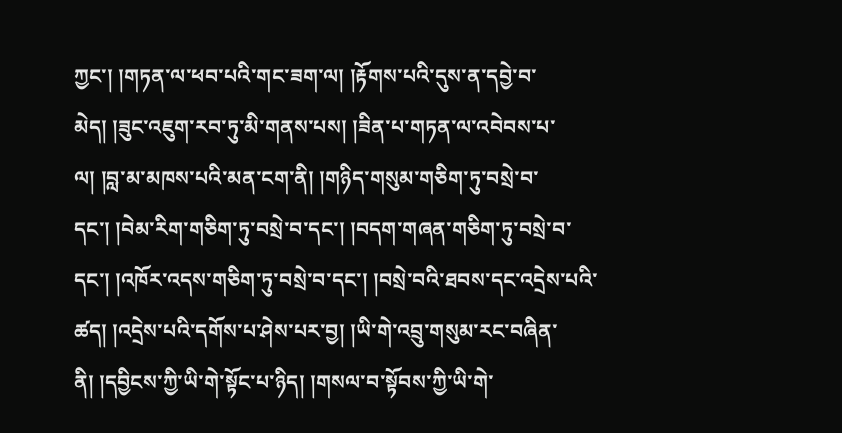ཀྱང་། །གཏན་ལ་ཕབ་པའི་གང་ཟག་ལ། །རྟོགས་པའི་དུས་ན་དབྱེ་བ་མེད། །ཟུང་འཇུག་རབ་ཏུ་མི་གནས་པས། །ཟིན་པ་གཏན་ལ་འབེབས་པ་ལ། །བླ་མ་མཁས་པའི་མན་ངག་ནི། །གཉིད་གསུམ་གཅིག་ཏུ་བསྲེ་བ་དང་། །བེམ་རིག་གཅིག་ཏུ་བསྲེ་བ་དང་། །བདག་གཞན་གཅིག་ཏུ་བསྲེ་བ་དང་། །འཁོར་འདས་གཅིག་ཏུ་བསྲེ་བ་དང་། །བསྲེ་བའི་ཐབས་དང་འདྲེས་པའི་ཚད། །འདྲེས་པའི་དགོས་པ་ཤེས་པར་བྱ། །ཡི་གེ་འབྲུ་གསུམ་རང་བཞིན་ནི། །དབྱིངས་ཀྱི་ཡི་གེ་སྟོང་པ་ཉིད། །གསལ་བ་སྟོབས་ཀྱི་ཡི་གེ་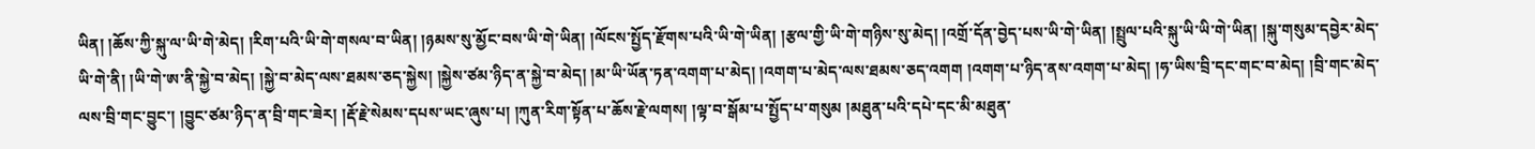ཡིན། །ཆོས་ཀྱི་སྐུ་ལ་ཡི་གེ་མེད། །རིག་པའི་ཡི་གེ་གསལ་བ་ཡིན། །ཉམས་སུ་མྱོང་བས་ཡི་གེ་ཡིན། །ལོངས་སྤྱོད་རྫོགས་པའི་ཡི་གེ་ཡིན། །རྩལ་གྱི་ཡི་གེ་གཉིས་སུ་མེད། །འགྲོ་དོན་བྱེད་པས་ཡི་གེ་ཡིན། །སྤྲུལ་པའི་སྐུ་ཡི་ཡི་གེ་ཡིན། །སྐུ་གསུམ་དབྱེར་མེད་ཡི་གེ་ནི། །ཡི་གེ་ཨ་ནི་སྐྱེ་བ་མེད། །སྐྱེ་བ་མེད་ལས་ཐམས་ཅད་སྐྱེས། །སྐྱེས་ཙམ་ཉིད་ན་སྐྱེ་བ་མེད། །མ་ཡི་ཡོན་ཏན་འགག་པ་མེད། །འགག་པ་མེད་ལས་ཐམས་ཅད་འགག །འགག་པ་ཉིད་ནས་འགག་པ་མེད། །ཧ་ཡིས་བྲི་དང་གང་བ་མེད། །བྲི་གང་མེད་ལས་བྲི་གང་བྱུང་། །བྱུང་ཙམ་ཉིད་ན་བྲི་གང་ཟེར། །རྡོ་རྗེ་སེམས་དཔས་ཡང་ཞུས་པ། །ཀུན་རིག་སྟོན་པ་ཆོས་རྗེ་ལགས། །ལྟ་བ་སྒོམ་པ་སྤྱོད་པ་གསུམ །མཐུན་པའི་དཔེ་དང་མི་མཐུན་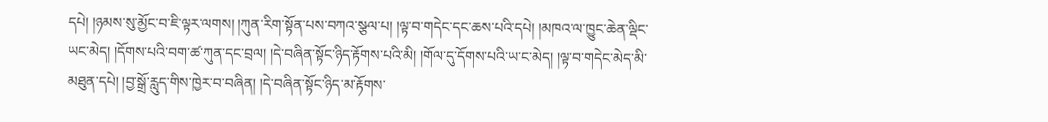དཔེ། །ཉམས་སུ་མྱོང་བ་ཇི་ལྟར་ལགས། །ཀུན་རིག་སྟོན་པས་བཀའ་སྩལ་པ། །ལྟ་བ་གདེང་དང་ཆས་པའི་དཔེ། །མཁའ་ལ་ཁྱུང་ཆེན་ལྡིང་ཡང་མེད། །དོགས་པའི་བག་ཚ་ཀུན་དང་བྲལ། །དེ་བཞིན་སྟོང་ཉིད་རྟོགས་པའི་མི། །གོལ་དུ་དོགས་པའི་ཡ་ང་མེད། །ལྟ་བ་གདེང་མེད་མི་མཐུན་དཔེ། །བྱ་སྒྲོ་རླུད་གིས་ཁྱེར་བ་བཞིན། །དེ་བཞིན་སྟོང་ཉིད་མ་རྟོགས་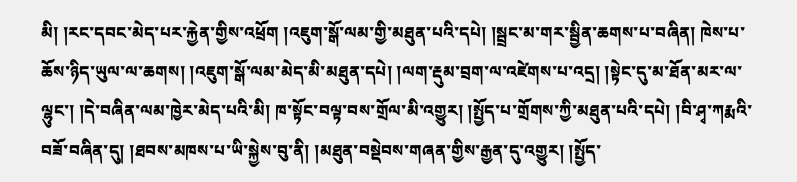མི། །རང་དབང་མེད་པར་རྐྱེན་གྱིས་འཕྲོག །འཇུག་སྒོ་ལམ་གྱི་མཐུན་པའི་དཔེ། །སྦྲང་མ་གར་སྦྱིན་ཆགས་པ་བཞིན། ཁེས་པ་ཆོས་ཉིད་ཡུལ་ལ་ཆགས། །འཇུག་སྒོ་ལམ་མེད་མི་མཐུན་དཔེ། །ལག་རྡུམ་བྲག་ལ་འཛེགས་པ་འདྲ། །སྟེང་དུ་མ་ཐོན་མར་ལ་ལྷུང་། །དེ་བཞིན་ལམ་ཁྱེར་མེད་པའི་མི། ཁ་སྟོང་བལྟ་བས་གྲོལ་མི་འགྱུར། །སྤྱོད་པ་གྲོགས་ཀྱི་མཐུན་པའི་དཔེ། །བི་ཤྭ་ཀརྨའི་བཟོ་བཞིན་དུ། །ཐབས་མཁས་པ་ཡི་སྐྱེས་བུ་ནི། །མཐུན་བསྡེབས་གཞན་གྱིས་རྒྱན་དུ་འགྱུར། །སྤྱོད་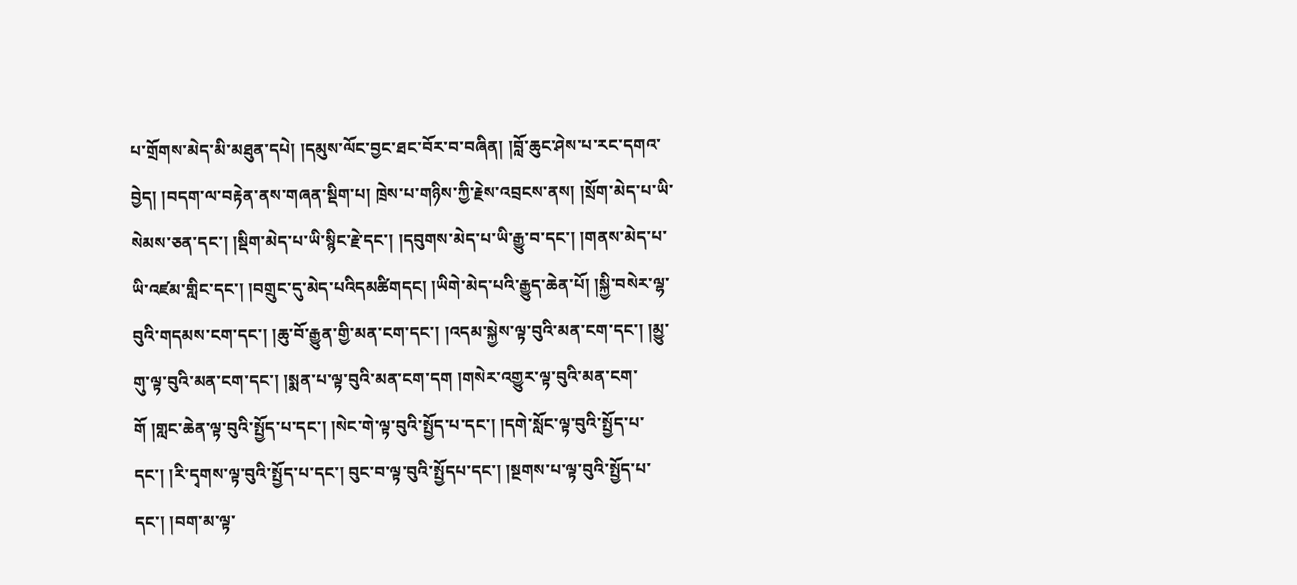པ་གྲོགས་མེད་མི་མཐུན་དཔེ། །དམུས་ལོང་བྱང་ཐང་བོར་བ་བཞིན། །བློ་ཆུང་ཤེས་པ་རང་དགའ་བྱེད། །བདག་ལ་བརྟེན་ནས་གཞན་སྡིག་པ། ཁྲེས་པ་གཉིས་ཀྱི་རྗེས་འབྲངས་ནས། །སྲོག་མེད་པ་ཡི་སེམས་ཅན་དང་། །སྡིག་མེད་པ་ཡི་སྙིང་རྗེ་དང་། །དབུགས་མེད་པ་ཡི་རྒྱུ་བ་དང་། །གནས་མེད་པ་ཡི་འཛམ་གླིང་དང་། །བགྲུང་དུ་མེད་པའིདམཚིགདང། །ཡིགེ་མེད་པའི་རྒྱུད་ཆེན་པོ། །སྐྱི་བསེར་ལྷ་བུའི་གདམས་ངག་དང་། །ཆུ་བོ་རྒྱུན་གྱི་མན་ངག་དང་། །འདམ་སྐྱེས་ལྟ་བུའི་མན་ངག་དང་། །མྱུ་གུ་ལྟ་བུའི་མན་ངག་དང་། །སྨན་པ་ལྟ་བུའི་མན་ངག་དག །གསེར་འགྱུར་ལྟ་བུའི་མན་ངག་གོ །གླང་ཆེན་ལྟ་བུའི་སྤྱོད་པ་དང་། །སེང་གེ་ལྟ་བུའི་སྤྱོད་པ་དང་། །དགེ་སློང་ལྟ་བུའི་སྤྱོད་པ་དང་། །རི་དྭགས་ལྟ་བུའི་སྤྱོད་པ་དང་། བུང་བ་ལྟ་བུའི་སྤྱོདཔ་དང་། །སྔགས་པ་ལྟ་བུའི་སྤྱོད་པ་དང་། །བག་མ་ལྟ་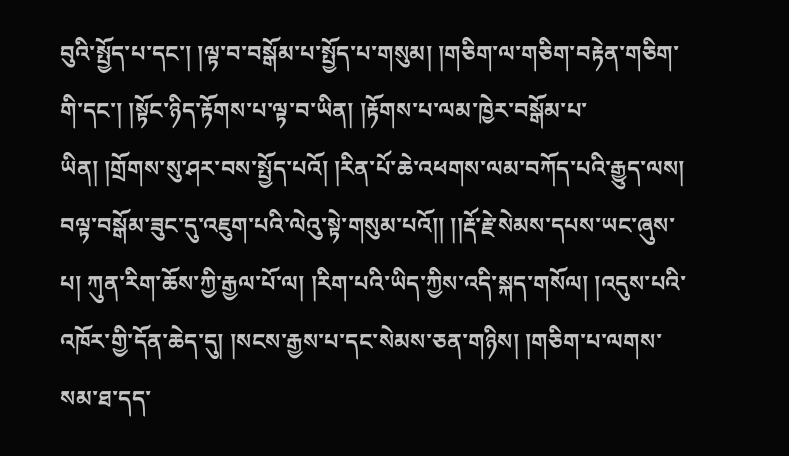བུའི་སྤྱོད་པ་དང་། །ལྟ་བ་བསྒོམ་པ་སྤྱོད་པ་གསུམ། །གཅིག་ལ་གཅིག་བརྟེན་གཅིག་གི་དང་། །སྟོང་ཉིད་རྟོགས་པ་ལྟ་བ་ཡིན། །རྟོགས་པ་ལམ་ཁྱེར་བསྒོམ་པ་ཡིན། །གྲོགས་སུ་ཤར་བས་སྤྱོད་པའོ། །རིན་པོ་ཆེ་འཕགས་ལམ་བཀོད་པའི་རྒྱུད་ལས། བལྟ་བསྒོམ་ཟུང་དུ་འཇུག་པའི་ལེའུ་སྟེ་གསུམ་པའོ།། །།རྡོ་རྗེ་སེམས་དཔས་ཡང་ཞུས་པ། ཀུན་རིག་ཆོས་ཀྱི་རྒྱལ་པོ་ལ། །རིག་པའི་ཡིད་ཀྱིས་འདི་སྐད་གསོལ། །འདུས་པའི་འཁོར་གྱི་དོན་ཆེད་དུ། །སངས་རྒྱས་པ་དང་སེམས་ཅན་གཉིས། །གཅིག་པ་ལགས་སམ་ཐ་དད་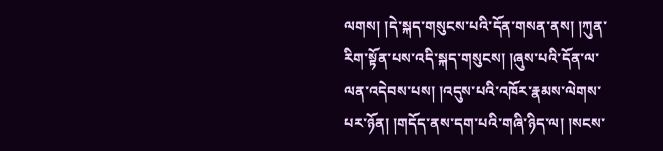ལགས། །དེ་སྐད་གསུངས་པའི་དོན་གསན་ནས། །ཀུན་རིག་སྟོན་པས་འདི་སྐད་གསུངས། །ཞུས་པའི་དོན་ལ་ལན་འདེབས་པས། །འདུས་པའི་འཁོར་རྣམས་ལེགས་པར་ཉོན། །གདོད་ནས་དག་པའི་གཞི་ཉིད་ལ། །སངས་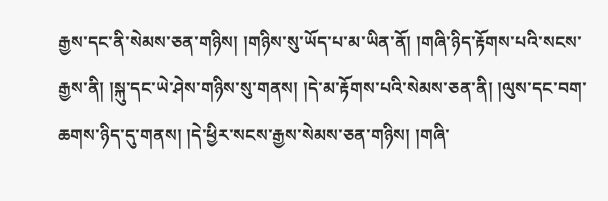རྒྱས་དང་ནི་སེམས་ཅན་གཉིས། །གཉིས་སུ་ཡོད་པ་མ་ཡིན་ནོ། །གཞི་ཉིད་རྟོགས་པའི་སངས་རྒྱས་ནི། །སྐུ་དང་ཡེ་ཤེས་གཉིས་སུ་གནས། །དེ་མ་རྟོགས་པའི་སེམས་ཅན་ནི། །ལུས་དང་བག་ཆགས་ཉིད་དུ་གནས། །དེ་ཕྱིར་སངས་རྒྱས་སེམས་ཅན་གཉིས། །གཞི་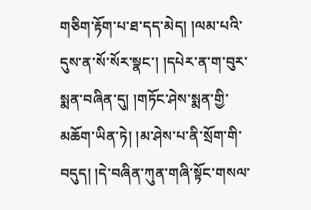གཅིག་རྟོག་པ་ཐ་དད་མེད། །ལམ་པའི་དུས་ན་སོ་སོར་སྣང་། །དཔེར་ན་ག་བུར་སྨན་བཞིན་དུ། །གཏོང་ཤེས་སྨན་གྱི་མཆོག་ཡིན་ཏེ། །མ་ཤེས་པ་ནི་སྲོག་གི་བདུད། །དེ་བཞིན་ཀུན་གཞི་སྟོང་གསལ་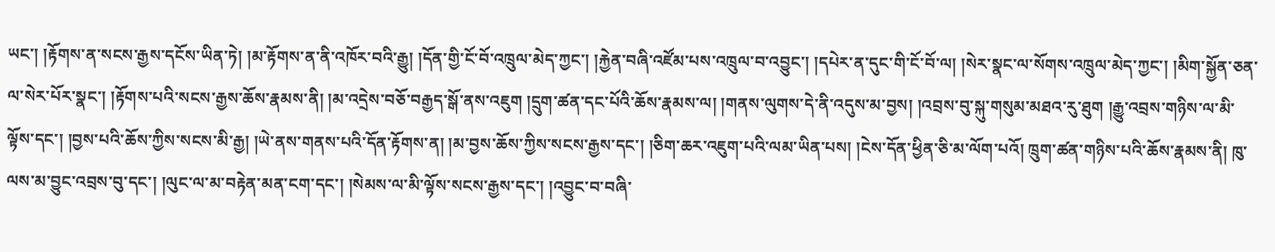ཡང་། །རྟོགས་ན་སངས་རྒྱས་དངོས་ཡིན་ཏེ། །མ་རྟོགས་ན་ནི་འཁོར་བའི་རྒྱུ། །དོན་གྱི་ངོ་བོ་འཁྲུལ་མེད་ཀྱང་། །རྐྱེན་བཞི་འཛོམ་པས་འཁྲུལ་བ་འབྱུང་། །དཔེར་ན་དུང་གི་ངོ་བོ་ལ། །སེར་སྣང་ལ་སོགས་འཁྲུལ་མེད་ཀྱང་། །མིག་སྐྱོན་ཅན་ལ་སེར་པོར་སྣང་། །རྟོགས་པའི་སངས་རྒྱས་ཆོས་རྣམས་ནི། །མ་འདྲེས་བཅོ་བརྒྱད་སྒོ་ནས་འཇུག །དྲུག་ཚན་དང་པོའི་ཆོས་རྣམས་ལ། །གནས་ལུགས་དེ་ནི་འདུས་མ་བྱས། །འབྲས་བུ་སྐུ་གསུམ་མཐའ་རུ་ཐུག །རྒྱུ་འབྲས་གཉིས་ལ་མི་ལྟོས་དང་། །བྱས་པའི་ཆོས་ཀྱིས་སངས་མི་རྒྱ། །ཡེ་ནས་གནས་པའི་དོན་རྟོགས་ན། །མ་བྱས་ཆོས་ཀྱིས་སངས་རྒྱས་དང་། །ཅིག་ཆར་འཇུག་པའི་ལམ་ཡིན་པས། །ངེས་དོན་ཕྱིན་ཅི་མ་ལོག་པའོ། ཁྲུག་ཚན་གཉིས་པའི་ཆོས་རྣམས་ནི། ཁུ་ལས་མ་བྱུང་འབྲས་བུ་དང་། །ལུང་ལ་མ་བརྟེན་མན་ངག་དང་། །སེམས་ལ་མི་ལྟོས་སངས་རྒྱས་དང་། །འབྱུང་བ་བཞི་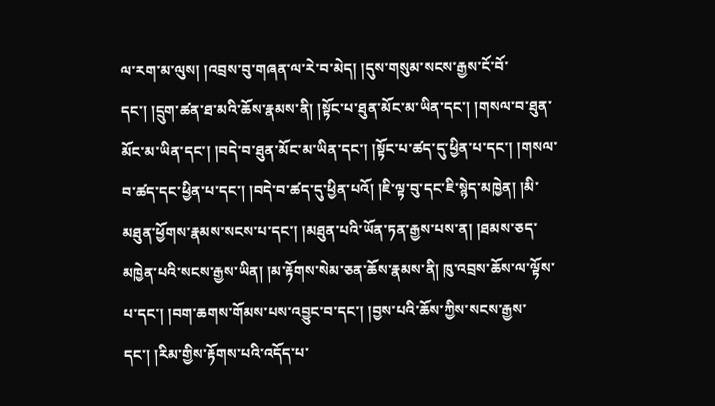ལ་རག་མ་ལུས། །འབྲས་བུ་གཞན་ལ་རེ་བ་མེད། །དུས་གསུམ་སངས་རྒྱས་ངོ་བོ་དང་། །དྲུག་ཚན་ཐ་མའི་ཆོས་རྣམས་ནི། །སྟོང་པ་ཐུན་མོང་མ་ཡིན་དང་། །གསལ་བ་ཐུན་མོང་མ་ཡིན་དང་། །བདེ་བ་ཐུན་མོང་མ་ཡིན་དང་། །སྟོང་པ་ཚད་དུ་ཕྱིན་པ་དང་། །གསལ་བ་ཚད་དང་ཕྱིན་པ་དང་། །བདེ་བ་ཚད་དུ་ཕྱིན་པའོ། །ཇི་ལྟ་བུ་དང་ཇི་སྙེད་མཁྱེན། །མི་མཐུན་ཕྱོགས་རྣམས་སངས་པ་དང་། །མཐུན་པའི་ཡོན་ཏན་རྒྱས་པས་ན། །ཐམས་ཅད་མཁྱེན་པའི་སངས་རྒྱས་ཡིན། །མ་རྟོགས་སེམ་ཅན་ཆོས་རྣམས་ནི། ཁུ་འབྲས་ཆོས་ལ་ལྟོས་པ་དང་། །བག་ཆགས་གོམས་པས་འབྱུང་བ་དང་། །བྱས་པའི་ཆོས་ཀྱིས་སངས་རྒྱས་དང་། །རིམ་གྱིས་རྟོགས་པའི་འདོད་པ་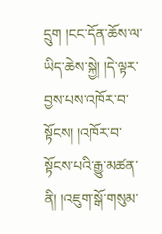དྲུག །ངང་དོན་ཆོས་ལ་ཡིད་ཆེས་སྐྱེ། །དེ་ལྟར་བྱས་པས་འཁོར་བ་སྟོངས། །འཁོར་བ་སྟོངས་པའི་རྒྱུ་མཚན་ནི། །འཇུག་སྒོ་གསུམ་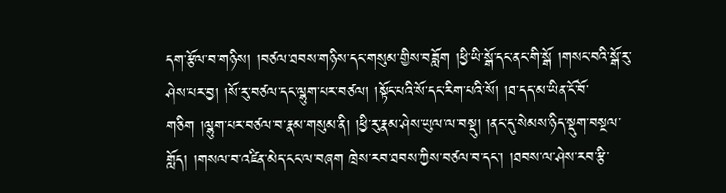དག་རྩོལ་བ་གཉིས། །བཙལ་ཐབས་གཉིས་དང་གསུམ་གྱིས་བཟློག །ཕྱི་ཡི་སྒོ་དང་ནང་གི་སྒོ །གསང་བའི་སྒོ་རུ་ཤེས་པར་བྱ། །སོ་རུ་བཙལ་དང་ལྷུག་པར་བཙལ། །སྟོང་པའི་སོ་དང་རིག་པའི་སོ། །ཐ་དད་མ་ཡིན་ངོ་བོ་གཅིག །ལྷུག་པར་བཙལ་བ་རྣམ་གསུམ་ནི། །ཕྱི་རུ་རྣམ་ཤེས་ཡུལ་ལ་བསྡུ། །ནང་དུ་སེམས་ཉིད་སྡུག་བསྔལ་གློད། །གསལ་བ་འཛིན་མེད་ངང་ལ་བཞག ཁྲེས་རབ་ཐབས་ཀྱིས་བཙལ་བ་དང་། །ཐབས་ལ་ཤེས་རབ་རྩི་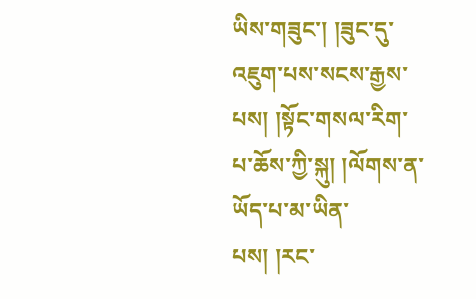ཡིས་གཟུང་། །ཟུང་དུ་འཇུག་པས་སངས་རྒྱས་པས། །སྟོང་གསལ་རིག་པ་ཆོས་ཀྱི་སྐུ། །ལོགས་ན་ཡོད་པ་མ་ཡིན་པས། །རང་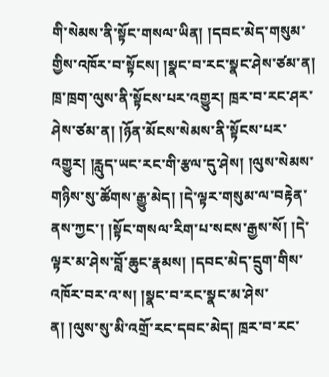གི་སེམས་ནི་སྟོང་གསལ་ཡིན། །དབང་མེད་གསུམ་གྱིས་འཁོར་བ་སྟོངས། །སྣང་བ་རང་སྣང་ཤེས་ཙམ་ན། ཁྲ་ཁྲག་ལུས་ནི་སྟོངས་པར་འགྱུར། ཁྲར་བ་རང་ཤར་ཤེས་ཙམ་ན། །ཉོན་མོངས་སེམས་ནི་སྟོངས་པར་འགྱུར། །རླུད་ཡང་རང་གི་རྩལ་དུ་ཤེས། །ལུས་སེམས་གཉིས་སུ་ཚོགས་རྒྱུ་མེད། །དེ་ལྟར་གསུམ་ལ་བརྟེན་ནས་ཀྱང་། །སྟོང་གསལ་རིག་པ་སངས་རྒྱས་སོ། །དེ་ལྟར་མ་ཤེས་བློ་ཆུང་རྣམས། །དབང་མེད་དྲུག་གིས་འཁོར་བར་འ་ས། །སྣང་བ་རང་སྣང་མ་ཤེས་ན། །ལུས་སུ་མི་འགྲོ་རང་དབང་མེད། ཁྲར་བ་རང་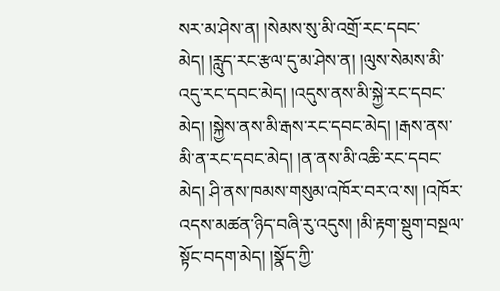སར་མ་ཤེས་ན། །སེམས་སུ་མི་འགྲོ་རང་དབང་མེད། །རླུད་རང་རྩལ་དུ་མ་ཤེས་ན། །ལུས་སེམས་མི་འདུ་རང་དབང་མེད། །འདུས་ནས་མི་སྐྱེ་རང་དབང་མེད། །སྐྱེས་ནས་མི་རྒས་རང་དབང་མེད། །རྒས་ནས་མི་ན་རང་དབང་མེད། །ན་ནས་མི་འཆི་རང་དབང་མེད། ཤི་ནས་ཁམས་གསུམ་འཁོར་བར་འ་ས། །འཁོར་འདས་མཚན་ཉིད་བཞི་རུ་འདུས། །མི་རྟག་སྡུག་བསྔལ་སྟོང་བདག་མེད། །སྣོད་ཀྱི་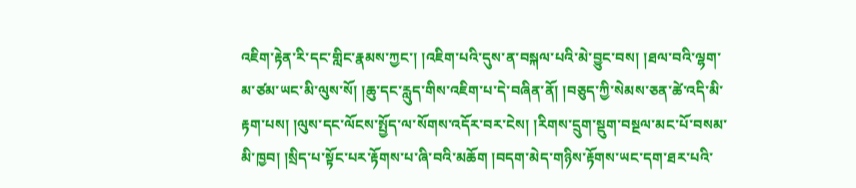འཇིག་རྟེན་རི་དང་གླིང་རྣམས་ཀྱང་། །འཇིག་པའི་དུས་ན་བསྐལ་པའི་མེ་བྱུང་བས། །ཐལ་བའི་ལྷག་མ་ཙམ་ཡང་མི་ལུས་སོ། །ཆུ་དང་རླུད་གིས་འཇིག་པ་དེ་བཞིན་ནོ། །བཅུད་ཀྱི་སེམས་ཅན་ཚེ་འདི་མི་རྟག་པས། །ལུས་དང་ལོངས་སྤྱོད་ལ་སོགས་འདོར་བར་ངེས། །རིགས་དྲུག་སྡུག་བསྔལ་མང་པོ་བསམ་མི་ཁྱབ། །སྲིད་པ་སྟོང་པར་རྟོགས་པ་ཞི་བའི་མཆོག །བདག་མེད་གཉིས་རྟོགས་ཡང་དག་ཐར་པའི་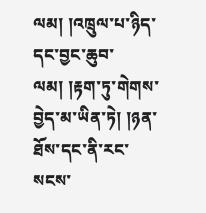ལམ། །འཁྲུལ་པ་ཉིད་དང་བྱང་ཆུབ་ལམ། །རྟག་ཏུ་གེགས་བྱེད་མ་ཡིན་ཏེ། །ཉན་ཐོས་དང་ནི་རང་སངས་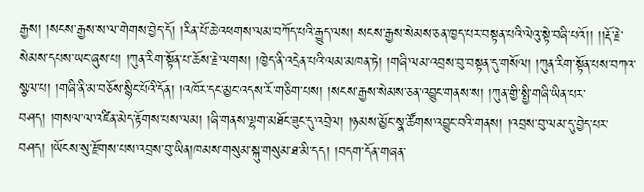རྒྱས། །སངས་རྒྱས་ས་ལ་གེགས་བྱེད་དོ། །རིན་པོ་ཆེ་འཕགས་ལམ་བཀོད་པའི་རྒྱུད་ལས། སངས་རྒྱས་སེམས་ཅན་ཁྱད་པར་བསྟན་པའི་ལེའུ་སྟེ་བཞི་པའོ།། །།རྡོ་རྗེ་སེམས་དཔས་ཡང་ཞུས་པ། །ཀུན་རིག་སྟོན་པ་ཆོས་རྗེ་ལགས། །ཁྱེད་ནི་འདྲེན་པའི་ལམ་མཁན་ཏེ། །གཞི་ལམ་འབྲས་བུ་བསྟན་དུ་གསོལ། །ཀུན་རིག་སྟོན་པས་བཀའ་སྩལ་པ། །གཞི་ནི་མ་བཅོས་སྙིང་པོའི་དོན། །འཁོར་དང་མྱང་འདས་རོ་གཅིག་པས། །སངས་རྒྱས་སེམས་ཅན་འབྱུང་གནས་ས། །ཀུན་གྱི་སྤྱི་གཞི་ཡིན་པར་བཤད། །གསལ་ལ་འཛིན་མེད་རྟོགས་པས་ལམ། །ཞི་གནས་ལྷག་མཐོང་ཟུང་དུ་འབྲེལ། །ཉམས་མྱོང་སྣ་ཚོགས་འབྱུང་བའི་གནས། །འབྲས་བུ་ལམ་དུ་བྱེད་པར་བཤད། །ཡོངས་སུ་རྫོགས་པས་འབྲས་བུ་ཡིན།ཁམས་གསུམ་སྐུ་གསུམ་ཐ་མི་དད། །བདག་དོན་གཞན་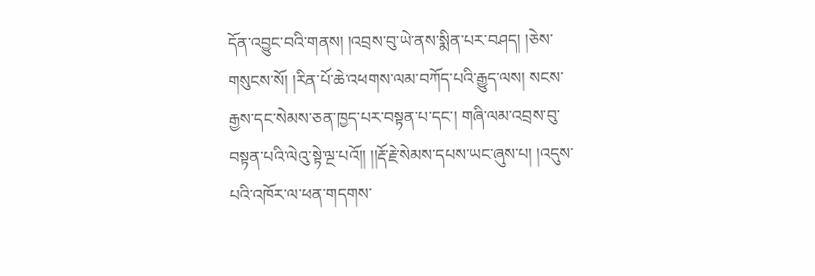དོན་འབྱུང་བའི་གནས། །འབྲས་བུ་ཡེ་ནས་སྨིན་པར་བཤད། །ཅེས་གསུངས་སོ། །རིན་པོ་ཆེ་འཕགས་ལམ་བཀོད་པའི་རྒྱུད་ལས། སངས་རྒྱས་དང་སེམས་ཅན་ཁྱད་པར་བསྟན་པ་དང་། གཞི་ལམ་འབྲས་བུ་བསྟན་པའི་ལེའུ་སྟེ་ལྔ་པའོ།། །།རྡོ་རྗེ་སེམས་དཔས་ཡང་ཞུས་པ། །འདུས་པའི་འཁོར་ལ་ཕན་གདགས་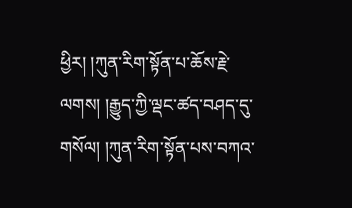ཕྱིར། །ཀུན་རིག་སྟོན་པ་ཆོས་རྗེ་ལགས། །རྒྱུད་ཀྱི་ལྡང་ཚད་བཤད་དུ་གསོལ། །ཀུན་རིག་སྟོན་པས་བཀའ་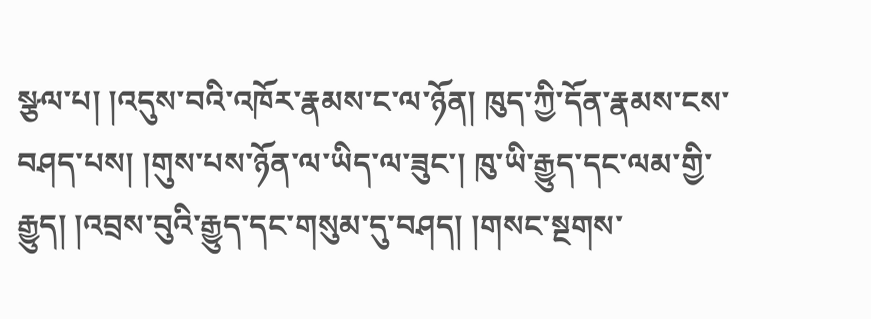སྩལ་པ། །འདུས་བའི་འཁོར་རྣམས་ང་ལ་ཉོན། ཁུད་ཀྱི་དོན་རྣམས་ངས་བཤད་པས། །གུས་པས་ཉོན་ལ་ཡིད་ལ་ཟུང་། ཁུ་ཡི་རྒྱུད་དང་ལམ་གྱི་རྒྱུད། །འབྲས་བུའི་རྒྱུད་དང་གསུམ་དུ་བཤད། །གསང་སྔགས་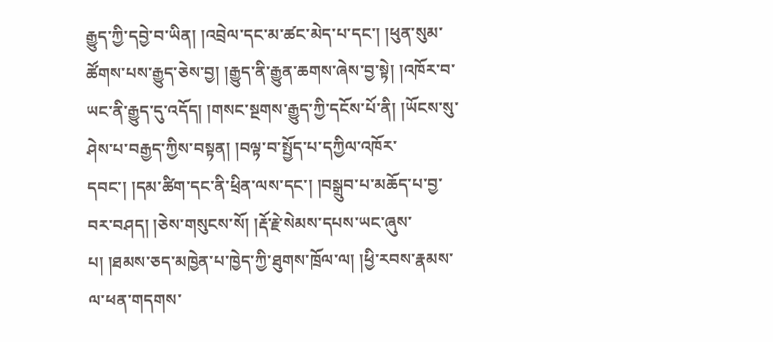རྒྱུད་ཀྱི་དབྱེ་བ་ཡིན། །འབྲེལ་དང་མ་ཚང་མེད་པ་དང་། །ཕུན་སུམ་ཚོགས་པས་རྒྱུད་ཅེས་བྱ། །རྒྱུད་ནི་རྒྱུན་ཆགས་ཞེས་བྱ་སྟེ། །འཁོར་བ་ཡང་ནི་རྒྱུད་དུ་འདོད། །གསང་སྔགས་རྒྱུད་ཀྱི་དངོས་པོ་ནི། །ཡོངས་སུ་ཤེས་པ་བརྒྱད་ཀྱིས་བསྟན། །བལྟ་བ་སྤྱོད་པ་དཀྱིལ་འཁོར་དབང་། །དམ་ཚིག་དང་ནི་ཕྲིན་ལས་དང་། །བསྒྲུབ་པ་མཆོད་པ་བྱ་བར་བཤད། །ཅེས་གསུངས་སོ། །རྡོ་རྗེ་སེམས་དཔས་ཡང་ཞུས་པ། །ཐམས་ཅད་མཁྱེན་པ་ཁྱེད་ཀྱི་ཐུགས་ཁྲོལ་ལ། །ཕྱི་རབས་རྣམས་ལ་ཕན་གདགས་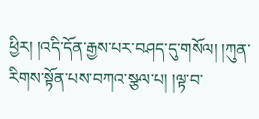ཕྱིར། །འདི་དོན་རྒྱས་པར་བཤད་དུ་གསོལ། །ཀུན་རིགས་སྟོན་པས་བཀའ་སྩལ་པ། །ལྟ་བ་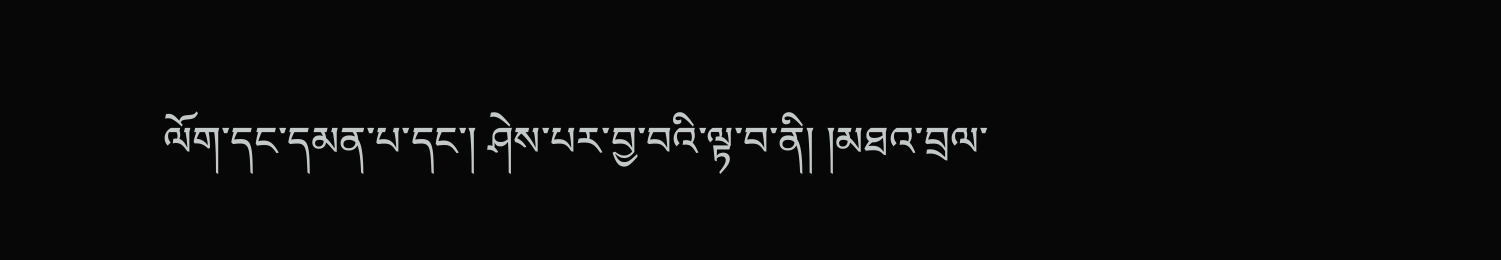ལོག་དང་དམན་པ་དང་། ཤེས་པར་བྱ་བའི་ལྟ་བ་ནི། །མཐའ་བྲལ་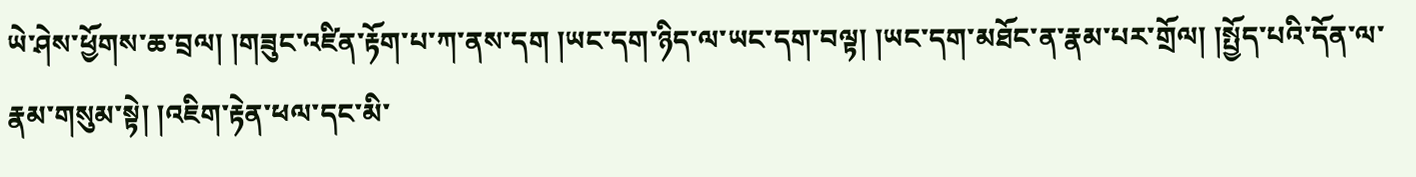ཡེ་ཤེས་ཕྱོགས་ཆ་བྲལ། །གཟུང་འཛིན་རྟོག་པ་ཀ་ནས་དག །ཡང་དག་ཉིད་ལ་ཡང་དག་བལྟ། །ཡང་དག་མཐོང་ན་རྣམ་པར་གྲོལ། །སྤྱོད་པའི་དོན་ལ་རྣམ་གསུམ་སྟེ། །འཇིག་རྟེན་ཕལ་དང་མི་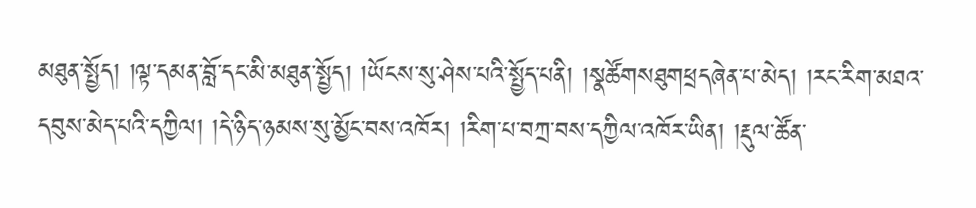མཐུན་སྤྱོད། །ལྟ་དམན་བློ་དང་མི་མཐུན་སྤྱོད། །ཡོངས་སུ་ཤེས་པའི་སྤྱོད་པནི། །སྣཚོགསཐུགཕྲདཞེན་པ་མེད། །རང་རིག་མཐའ་དབུས་མེད་པའི་དཀྱིལ། །དེ་ཉིད་ཉམས་སུ་མྱོང་བས་འཁོར། །རིག་པ་བཀྲ་བས་དཀྱིལ་འཁོར་ཡིན། །རྡུལ་ཚོན་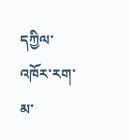དཀྱིལ་འཁོར་རག་མ་